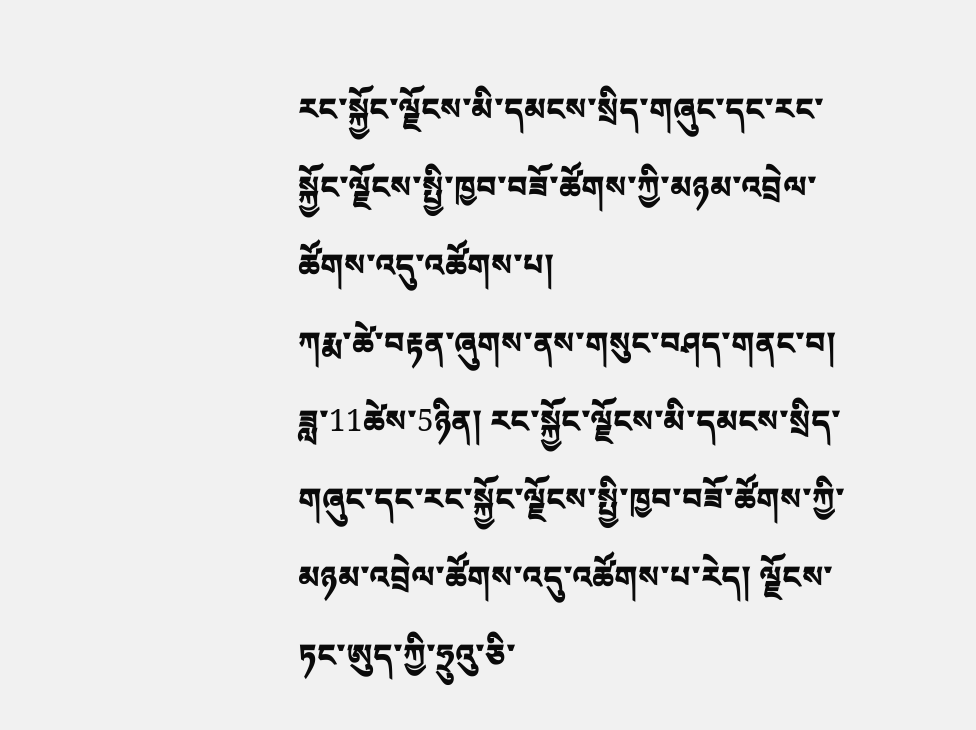རང་སྐྱོང་ལྗོངས་མི་དམངས་སྲིད་གཞུང་དང་རང་སྐྱོང་ལྗོངས་སྤྱི་ཁྱབ་བཟོ་ཚོགས་ཀྱི་མཉམ་འབྲེལ་ཚོགས་འདུ་འཚོགས་པ།
ཀརྨ་ཚེ་བརྟན་ཞུགས་ནས་གསུང་བཤད་གནང་བ།
ཟླ་11ཚེས་5ཉིན། རང་སྐྱོང་ལྗོངས་མི་དམངས་སྲིད་གཞུང་དང་རང་སྐྱོང་ལྗོངས་སྤྱི་ཁྱབ་བཟོ་ཚོགས་ཀྱི་མཉམ་འབྲེལ་ཚོགས་འདུ་འཚོགས་པ་རེད། ལྗོངས་ཏང་ཨུད་ཀྱི་ཧྲུའུ་ཅི་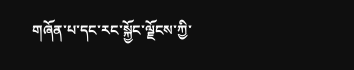གཞོན་པ་དང་རང་སྐྱོང་ལྗོངས་ཀྱི་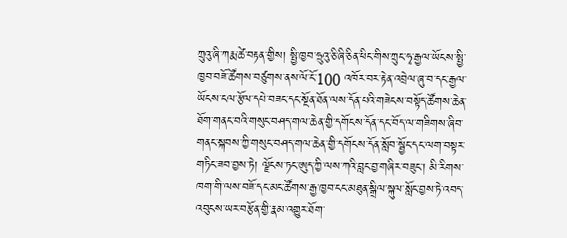ཀྲུའུ་ཞི་ཀརྨ་ཚེ་བརྟན་གྱིས། སྤྱི་ཁྱབ་ཧྲུའུ་ཅི་ཞི་ཅིན་ཕིང་གིས་ཀྲུང་ཧྭ་རྒྱལ་ཡོངས་སྤྱི་ཁྱབ་བཟོ་ཚོགས་བཙུགས་ནས་ལོ་ངོ་100 འཁོར་བར་རྟེན་འབྲེལ་ཞུ་བ་དང་རྒྱལ་ཡོངས་ངལ་རྩོལ་དཔེ་བཟང་དང་སྔོན་ཐོན་ལས་དོན་པའི་གཟེངས་བསྟོད་ཚོགས་ཆེན་ཐོག་གནང་བའི་གསུང་བཤད་གལ་ཆེན་གྱི་དགོངས་དོན་དང་བོད་ལ་གཟིགས་ཞིབ་གནང་སྐབས་ཀྱི་གསུང་བཤད་གལ་ཆེན་གྱི་དགོངས་དོན་སློབ་སྦྱོང་དང་ལག་བསྟར་གཏིང་ཟབ་བྱས་ཏེ། ལྗོངས་ཏང་ཨུད་ཀྱི་ལས་ཀའི་བླང་བྱ་གཞིར་བཟུང་། མི་རིགས་ཁག་གི་ལས་བཟོ་དང་མང་ཚོགས་རྒྱ་ཁྱབ་ངང་མཐུན་སྒྲིལ་སྐུལ་སློང་བྱས་ཏེ་འབད་འབུངས་ཡར་བརྩོན་གྱི་རྣམ་འགྱུར་ཐོག་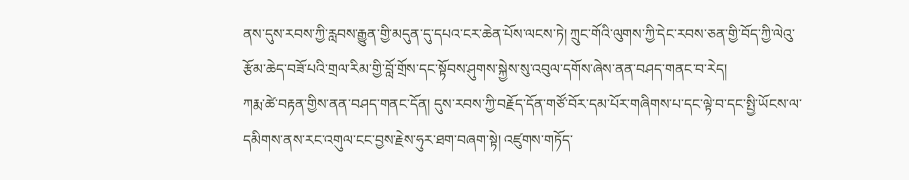ནས་དུས་རབས་ཀྱི་རླབས་རྒྱུན་གྱི་མདུན་དུ་དཔའ་ངར་ཆེན་པོས་ལངས་ཏེ། ཀྲུང་གོའི་ལུགས་ཀྱི་དེང་རབས་ཅན་གྱི་བོད་ཀྱི་ལེའུ་རྩོམ་ཆེད་བཟོ་པའི་གྲལ་རིམ་གྱི་བློ་གྲོས་དང་སྟོབས་ཤུགས་སྐྱེས་སུ་འབུལ་དགོས་ཞེས་ནན་བཤད་གནང་བ་རེད།
ཀརྨ་ཚེ་བརྟན་གྱིས་ནན་བཤད་གནང་དོན། དུས་རབས་ཀྱི་བརྗོད་དོན་གཙོ་བོར་དམ་པོར་གཞིགས་པ་དང་ལྟེ་བ་དང་སྤྱི་ཡོངས་ལ་དམིགས་ནས་རང་འགུལ་ངང་བྱས་རྗེས་ཧུར་ཐག་བཞག་སྟེ། འཛུགས་གཏོད་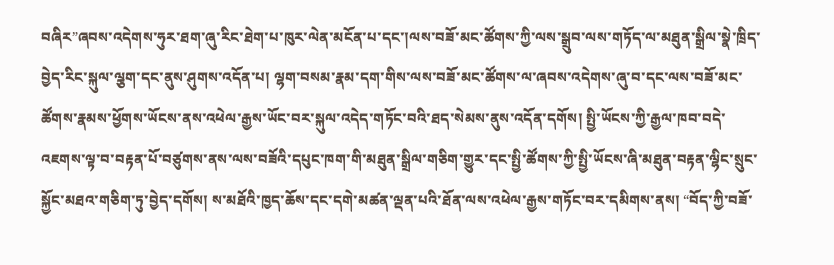བཞིར”ཞབས་འདེགས་ཧུར་ཐག་ཞུ་རིང་ཐེག་པ་ཁུར་ལེན་མངོན་པ་དང་།ལས་བཟོ་མང་ཚོགས་ཀྱི་ལས་སྒྲུབ་ལས་གཏོད་ལ་མཐུན་སྒྲིལ་སྣེ་ཁྲིད་བྱེད་རིང་སྐུལ་ལྕག་དང་ནུས་ཤུགས་འདོན་པ། ལྷག་བསམ་རྣམ་དག་གིས་ལས་བཟོ་མང་ཚོགས་ལ་ཞབས་འདེགས་ཞུ་བ་དང་ལས་བཟོ་མང་ཚོགས་རྣམས་ཕྱོགས་ཡོངས་ནས་འཕེལ་རྒྱས་ཡོང་བར་སྐུལ་འདེད་གཏོང་བའི་ཐད་སེམས་ནུས་འདོན་དགོས། སྤྱི་ཡོངས་ཀྱི་རྒྱལ་ཁབ་བདེ་འཇགས་ལྟ་བ་བརྟན་པོ་བཙུགས་ནས་ལས་བཟོའི་དཔུང་ཁག་གི་མཐུན་སྒྲིལ་གཅིག་གྱུར་དང་སྤྱི་ཚོགས་ཀྱི་སྤྱི་ཡོངས་ཞི་མཐུན་བརྟན་ལྷིང་སྲུང་སྐྱོང་མཐའ་གཅིག་ཏུ་བྱེད་དགོས། ས་མཐོའི་ཁྱད་ཆོས་དང་དགེ་མཚན་ལྡན་པའི་ཐོན་ལས་འཕེལ་རྒྱས་གཏོང་བར་དམིགས་ནས། “བོད་ཀྱི་བཟོ་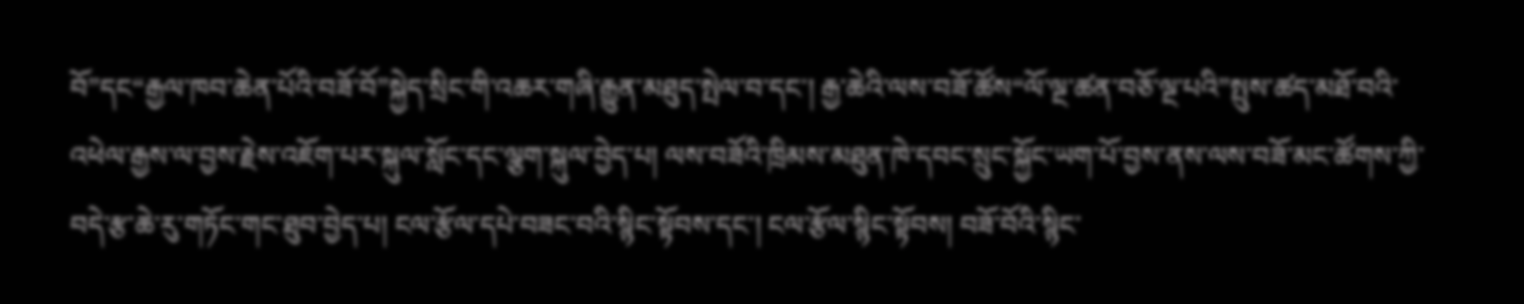བོ”དང“རྒྱལ་ཁབ་ཆེན་པོའི་བཟོ་བོ”སྐྱེད་སྲིང་གི་འཆར་གཞི་རྒྱུན་མཐུད་སྤེལ་བ་དང་། རྒྱ་ཆེའི་ལས་བཟོ་ཚོས“ལོ་ལྔ་ཚན་བཅོ་ལྔ་པའི”སྤུས་ཚད་མཐོ་བའི་འཕེལ་རྒྱས་ལ་བྱས་རྗེས་འཇོག་པར་སྐུལ་སློང་དང་ལྕག་སྐུལ་བྱེད་པ། ལས་བཟོའི་ཁྲིམས་མཐུན་ཁེ་དབང་སྲུང་སྐྱོང་ཡག་པོ་བྱས་ནས་ལས་བཟོ་མང་ཚོགས་ཀྱི་བདེ་རྩ་ཆེ་རུ་གཏོང་གང་ཐུབ་བྱེད་པ། ངལ་རྩོལ་དཔེ་བཟང་བའི་སྙིང་སྟོབས་དང་། ངལ་རྩོལ་སྙིང་སྟོབས། བཟོ་བོའི་སྙིང་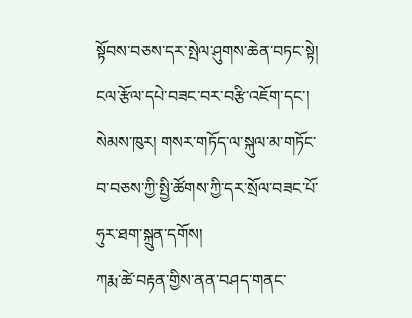སྟོབས་བཅས་དར་སྤེལ་ཤུགས་ཆེན་བཏང་སྟེ། ངལ་རྩོལ་དཔེ་བཟང་བར་བརྩི་འཇོག་དང་། སེམས་ཁུར། གསར་གཏོད་ལ་སྐུལ་མ་གཏོང་བ་བཅས་ཀྱི་སྤྱི་ཚོགས་ཀྱི་དར་སྲོལ་བཟང་པོ་ཧུར་ཐག་སྐྲུན་དགོས།
ཀརྨ་ཚེ་བརྟན་གྱིས་ནན་བཤད་གནང་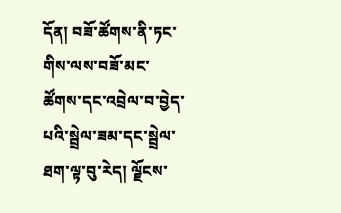དོན། བཟོ་ཚོགས་ནི་ཏང་གིས་ལས་བཟོ་མང་ཚོགས་དང་འབྲེལ་བ་བྱེད་པའི་སྦྲེལ་ཟམ་དང་སྦྲེལ་ཐག་ལྟ་བུ་རེད། ལྗོངས་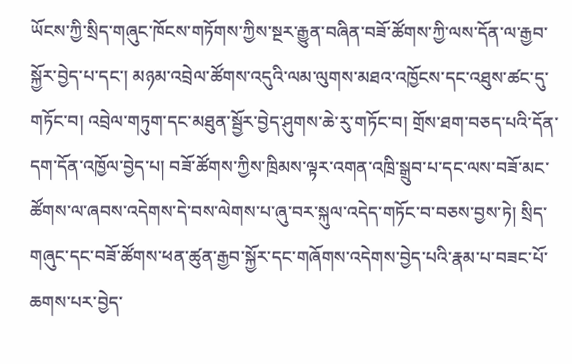ཡོངས་ཀྱི་སྲིད་གཞུང་ཁོངས་གཏོགས་ཀྱིས་སྔར་རྒྱུན་བཞིན་བཟོ་ཚོགས་ཀྱི་ལས་དོན་ལ་རྒྱབ་སྐྱོར་བྱེད་པ་དང་། མཉམ་འབྲེལ་ཚོགས་འདུའི་ལམ་ལུགས་མཐའ་འཁྱོངས་དང་འཐུས་ཚང་དུ་གཏོང་བ། འབྲེལ་གཏུག་དང་མཐུན་སྦྱོར་བྱེད་ཤུགས་ཆེ་རུ་གཏོང་བ། གྲོས་ཐག་བཅད་པའི་དོན་དག་དོན་འཁྱོལ་བྱེད་པ། བཟོ་ཚོགས་ཀྱིས་ཁྲིམས་ལྟར་འགན་འཁྲི་སྒྲུབ་པ་དང་ལས་བཟོ་མང་ཚོགས་ལ་ཞབས་འདེགས་དེ་བས་ལེགས་པ་ཞུ་བར་སྐུལ་འདེད་གཏོང་བ་བཅས་བྱས་ཏེ། སྲིད་གཞུང་དང་བཟོ་ཚོགས་ཕན་ཚུན་རྒྱབ་སྐྱོར་དང་གཞོགས་འདེགས་བྱེད་པའི་རྣམ་པ་བཟང་པོ་ཆགས་པར་བྱེད་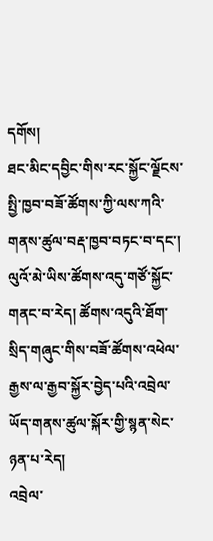དགོས།
ཐང་མིང་དབྱིང་གིས་རང་སྐྱོང་ལྗོངས་སྤྱི་ཁྱབ་བཟོ་ཚོགས་ཀྱི་ལས་ཀའི་གནས་ཚུལ་བརྡ་ཁྱབ་བཏང་བ་དང་། ལུའོ་མེ་ཡིས་ཚོགས་འདུ་གཙོ་སྐྱོང་གནང་བ་རེད། ཚོགས་འདུའི་ཐོག་སྲིད་གཞུང་གིས་བཟོ་ཚོགས་འཕེལ་རྒྱས་ལ་རྒྱབ་སྐྱོར་བྱེད་པའི་འབྲེལ་ཡོད་གནས་ཚུལ་སྐོར་གྱི་སྙན་སེང་ཉན་པ་རེད།
འབྲེལ་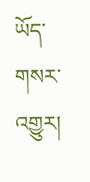ཡོད་གསར་འགྱུར།